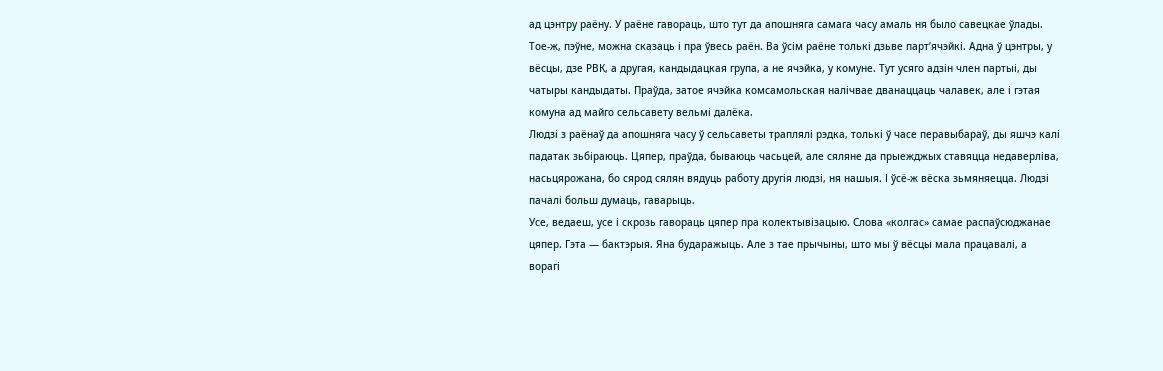ад цэнтру раёну. У раёне гавораць, што тут да апошняга самага часу амаль ня было савецкае ўлады. Тое-ж, пэўне, можна сказаць і пра ўвесь раён. Ва ўсім раёне толькі дзьве парт’ячэйкі. Адна ў цэнтры, у вёсцы, дзе РВК, а другая, кандыдацкая група, а не ячэйка, у комуне. Тут усяго адзін член партыі, ды чатыры кандыдаты. Праўда, затое ячэйка комсамольская налічвае дванаццаць чалавек, але і гэтая комуна ад майго сельсавету вельмі далёка.
Людзі з раёнаў да апошняга часу ў сельсаветы траплялі рэдка, толькі ў часе перавыбараў, ды яшчэ калі падатак зьбіраюць. Цяпер, праўда, бываюць часьцей, але сяляне да прыежджых ставяцца недаверліва, насьцярожана, бо сярод сялян вядуць работу другія людзі, ня нашыя. І ўсё-ж вёска зьмяняецца. Людзі пачалі больш думаць, гаварыць.
Усе, ведаеш, усе і скрозь гавораць цяпер пра колектывізацыю. Слова «колгас» самае распаўсюджанае цяпер. Гэта — бактэрыя. Яна бударажыць. Але з тае прычыны, што мы ў вёсцы мала працавалі, а ворагі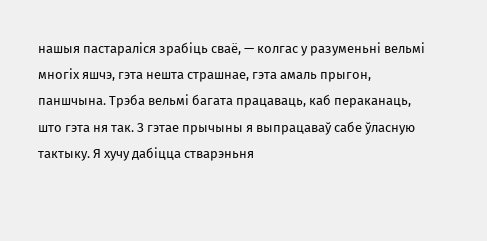нашыя пастараліся зрабіць сваё, — колгас у разуменьні вельмі многіх яшчэ, гэта нешта страшнае, гэта амаль прыгон, паншчына. Трэба вельмі багата працаваць, каб пераканаць, што гэта ня так. З гэтае прычыны я выпрацаваў сабе ўласную тактыку. Я хучу дабіцца стварэньня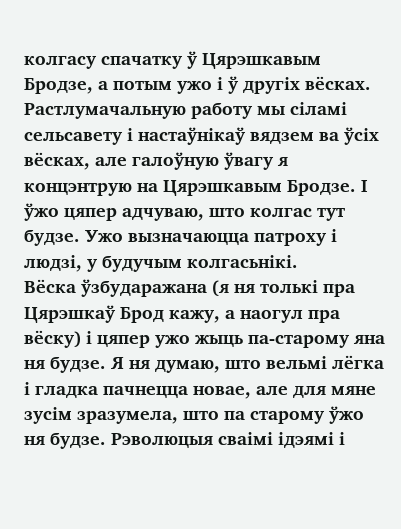колгасу спачатку ў Цярэшкавым Бродзе, а потым ужо і ў другіх вёсках. Растлумачальную работу мы сіламі сельсавету і настаўнікаў вядзем ва ўсіх вёсках, але галоўную ўвагу я концэнтрую на Цярэшкавым Бродзе. І ўжо цяпер адчуваю, што колгас тут будзе. Ужо вызначаюцца патроху і людзі, у будучым колгасьнікі.
Вёска ўзбударажана (я ня толькі пра Цярэшкаў Брод кажу, а наогул пра вёску) і цяпер ужо жыць па-старому яна ня будзе. Я ня думаю, што вельмі лёгка і гладка пачнецца новае, але для мяне зусім зразумела, што па старому ўжо ня будзе. Рэволюцыя сваімі ідэямі і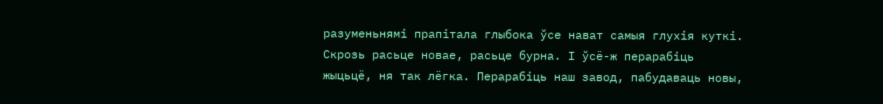разуменьнямі прапітала глыбока ўсе нават самыя глухія куткі. Скрозь расьце новае, расьце бурна. І ўсё-ж перарабіць жыцьцё, ня так лёгка. Перарабіць наш завод, пабудаваць новы,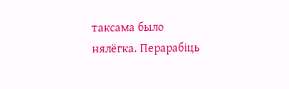таксама было нялёгка. Перарабіць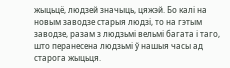жыцьцё, людзей значыць, цяжэй. Бо калі на новым заводзе старыя людзі, то на гэтым заводзе, разам з людзьмі вельмі багата і таго, што перанесена людзьмі ў нашыя часы ад старога жыцьця.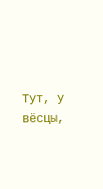Тут, у вёсцы,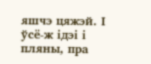яшчэ цяжэй. І ўсё-ж ідэі і пляны, пра